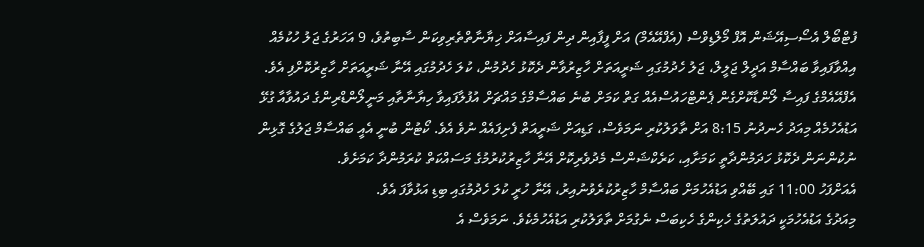ފުޓްބޯލް އެސޯސިއޭޝަން އޮފް މޯލްޑިވްސް (އެފްއޭއެމް) އަށް ފީފާއިން ދިން ފައިސާއަށް ޚިޔާނާތްތެރިވިކަން ސާބިތުވެ، 9 އަހަރުގެ ޖަލު ހުކުމެއް އިއްވާފައިވާ ބައްސާމް އަދީލް ޖަލީލް، ޖަލު ހެދުމުގައި ޝަރީއަތަށް ހާޒިރުވާން ދެކޮޅު ހެދުމުން، ކުލަ ހެދުމުގައި އޭނާ ޝަރީއަތަށް ހާޒިރުކޮށްފި އެވެ.
އެފްއޭއެމްގެ ފައިސާ ލޯންޑާކޮށްގެން ޕެންޓްހައުސްއެއް ގަތް ކަމަށް ބުނެ ބައްސާމްގެ މައްޗަށް އުފުލާފައިވާ ހިޔާނާތާއި މަނީލޯންޑްރިންގެ ދައުވާއާ ގުޅޭ އަޑުއެހުމެއް މިއަދު ހެނދުނު 8:15 އަށް ތާވަލުކުރި ނަމަވެސް، ގަޑިއަށް ޝަރީއަތް ފެށިފައެއް ނުވެ އެވެ. ކޯޓުން ބުނީ އެއީ ބައްސާމް ޖަލުގެ ގޮޅިން ނުކުންނަން ދެކޮޅު ހަދަމުންދާތީ ކަމަށާއި، ކަރެކްޝަންސް މެދުވެރިކޮށް އޭނާ ހާޒިރުކުރުމުގެ މަސައްކަތް ކުރަމުންދާ ކަމަށެވެ.
އެއަށްފަހު 11:00 ގައި ބޭއްވި އަޑުއެހުމަށް ބައްސާމް ހާޒިރުކުރެވުނުއިރު، އޭނާ ހުރީ ކުލަ ހެދުމުގައި ބިޑި އަޅުވާފަ އެވެ.
މިއަދުގެ އަޑުއެހުމަކީ ދައުލަތުގެ ހެކިންގެ ހެކިބަސް ނެގުމަށް ތާވަލުކުރި އަޑުއެހުމެކެވެ. ނަމަވެސް އެ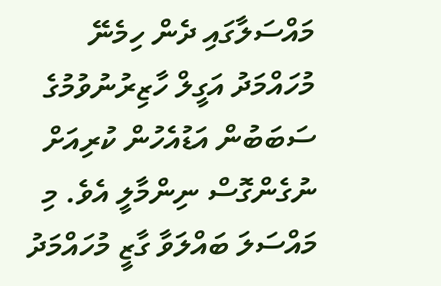މައްސަލާގައި ދެން ހިމެނޭ މުހައްމަދު އަގީލް ހާޒިރުނުވުމުގެ ސަބަބުން އަޑުއެހުން ކުރިއަށް ނުގެންގޮސް ނިންމާލީ އެވެ. މި މައްސަލަ ބައްލަވާ ގާޒީ މުހައްމަދު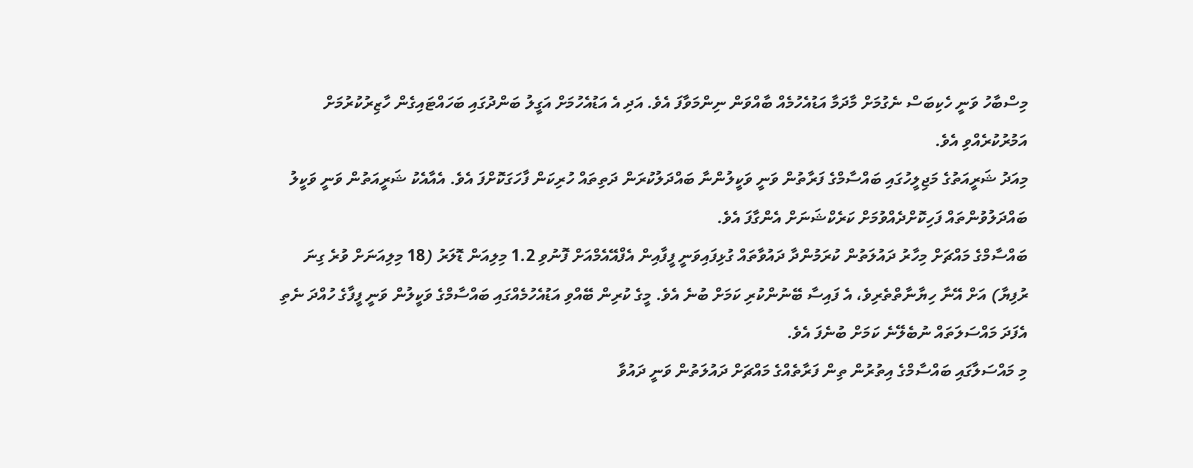މިސްބާހު ވަނީ ހެކިބަސް ނެގުމަށް މާދަމާ އަޑުއެހުމެއް ބާއްވަން ނިންމަވާފަ އެވެ. އަދި އެ އަޑުއެހުމަށް އަގީލު ބަންދުގައި ބަހައްޓައިގެން ހާޒިރުކުރުމަށް އަމުރުކުރެއްވި އެވެ.
މިއަދު ޝަރީއަތުގެ މަޖިލީހުގައި ބައްސާމްގެ ފަރާތުން ވަނީ ވަކީލުންނާ ބައްދަލުކުރަން ދަތިތައް ހުރިކަން ފާހަގަކޮށްފަ އެވެ. އެއާއެކު ޝަރީއަތުން ވަނީ ވަކީލު ބައްދަލުވުންތައް ފަހިކޮށްދެއްވުމަށް ކަރެކްޝަނަށް އެންގާފަ އެވެ.
ބައްސާމްގެ މައްޗަށް މިހާރު ދައުލަތުން ކުރަމުންދާ ދައުވާތައް ގުޅިފައިވަނީ ފީފާއިން އެފްއޭއެމްއަށް ފޮނުވި 1.2 މިލިއަން ޑޮލަރު (18 މިލިއަނަށް ވުރެ ގިނަ ރުފިޔާ) އަށް އޭނާ ހިޔާނާތްތެރިވެ، އެ ފައިސާ ބޭނުންކުރި ކަމަށް ބުނެ އެވެ. މީގެ ކުރިން ބޭއްވި އަޑުއެހުމެއްގައި ބައްސާމްގެ ވަކީލުން ވަނީ ފީފާގެ ހުއްދަ ނެތި އެފަދަ މައްސަލަތައް ނުބެލޭނެ ކަމަށް ބުނެފަ އެވެ.
މި މައްސަލާގައި ބައްސާމްގެ އިތުރުން ތިން ފަރާތެއްގެ މައްޗަށް ދައުލަތުން ވަނީ ދައުވާ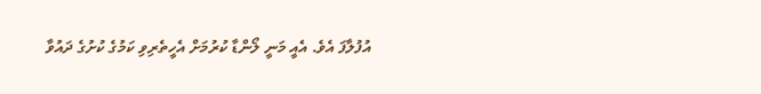އުފުލާފަ އެވެ. އެއީ މަނީ ލޯންޑާ ކުރުމަށް އެހީތެރިވި ކަމުގެ ކުށުގެ ދައުވާ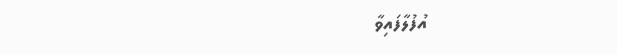އުފުލާފައިވާ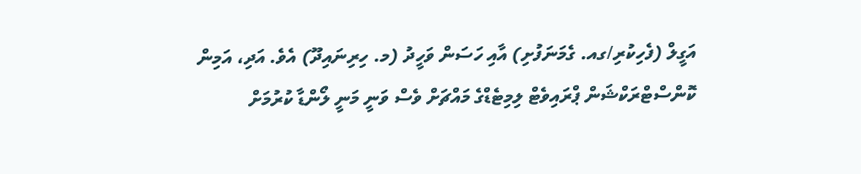އަގީލް (ފެހިކުރި/ގއ. ގެމަނަފުށި) އާއި ހަސަން ވަހީދު (މ. ހިރިނައިދޫ) އެވެ. އަދި، އަމިން ކޮންސްޓްރަކްޝަން ޕްރައިވެޓް ލިމިޓެޑްގެ މައްޗަށް ވެސް ވަނީ މަނީ ލޯންޑާ ކުރުމަށް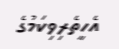އެހީތެރިވިކަމުގެ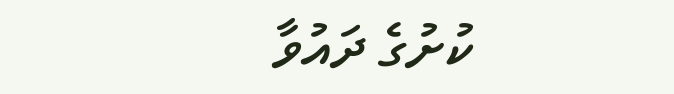ކުށުގެ ދައުވާ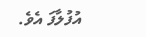އުފުލާފަ އެވެ.